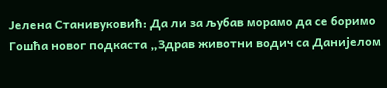Јелена Станивуковић: Да ли за љубав морамо да се боримо
Гошћа новог подкаста „Здрав животни водич са Данијелом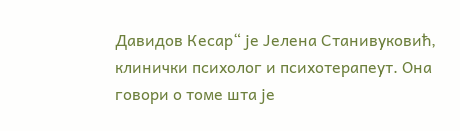Давидов Кесар“ је Јелена Станивуковић, клинички психолог и психотерапеут. Она говори о томе шта је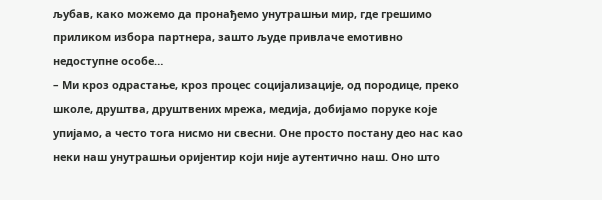љубав, како можемо да пронађемо унутрашњи мир, где грешимо приликом избора партнера, зашто људе привлаче емотивно недоступне особе…
– Ми кроз одрастање, кроз процес социјализације, од породице, преко школе, друштва, друштвених мрежа, медија, добијамо поруке које упијамо, а често тога нисмо ни свесни. Оне просто постану део нас као неки наш унутрашњи оријентир који није аутентично наш. Оно што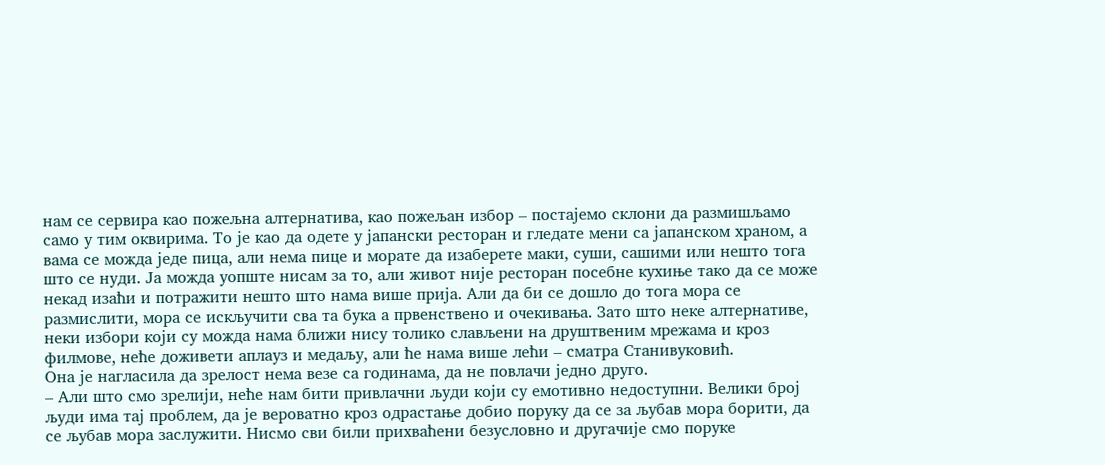нам се сервира као пожељна алтернатива, као пожељан избор – постајемо склони да размишљамо само у тим оквирима. То је као да одете у јапански ресторан и гледате мени са јапанском храном, а вама се можда једе пица, али нема пице и морате да изаберете маки, суши, сашими или нешто тога што се нуди. Ја можда уопште нисам за то, али живот није ресторан посебне кухиње тако да се може некад изаћи и потражити нешто што нама више прија. Али да би се дошло до тога мора се размислити, мора се искључити сва та бука а првенствено и очекивања. Зато што неке алтернативе, неки избори који су можда нама ближи нису толико слављени на друштвеним мрежама и кроз филмове, неће доживети аплауз и медаљу, али ће нама више лећи – сматра Станивуковић.
Она је нагласила да зрелост нема везе са годинама, да не повлачи једно друго.
– Али што смо зрелији, неће нам бити привлачни људи који су емотивно недоступни. Велики број људи има тај проблем, да је вероватно кроз одрастање добио поруку да се за љубав мора борити, да се љубав мора заслужити. Нисмо сви били прихваћени безусловно и другачије смо поруке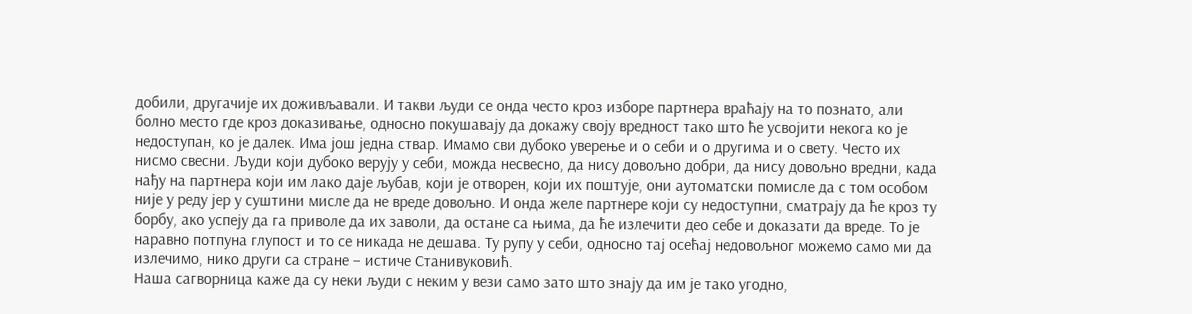добили, другачије их доживљавали. И такви људи се онда често кроз изборе партнера враћају на то познато, али болно место где кроз доказивање, односно покушавају да докажу своју вредност тако што ће усвојити некога ко је недоступан, ко је далек. Има још једна ствар. Имамо сви дубоко уверење и о себи и о другима и о свету. Често их нисмо свесни. Људи који дубоко верују у себи, можда несвесно, да нису довољно добри, да нису довољно вредни, када нађу на партнера који им лако даје љубав, који је отворен, који их поштује, они аутоматски помисле да с том особом није у реду јер у суштини мисле да не вреде довољно. И онда желе партнере који су недоступни, сматрају да ће кроз ту борбу, ако успеју да га приволе да их заволи, да остане са њима, да ће излечити део себе и доказати да вреде. То је наравно потпуна глупост и то се никада не дешава. Ту рупу у себи, односно тај осећај недовољног можемо само ми да излечимо, нико други са стране – истиче Станивуковић.
Наша сагворница каже да су неки људи с неким у вези само зато што знају да им је тако угодно,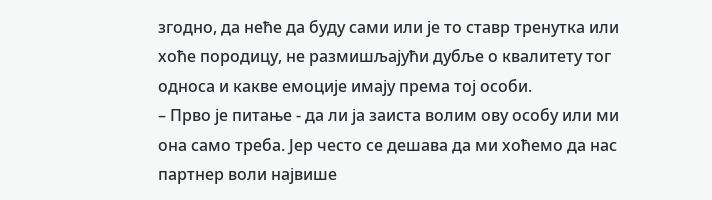згодно, да неће да буду сами или је то ставр тренутка или хоће породицу, не размишљајући дубље о квалитету тог односа и какве емоције имају према тој особи.
– Прво је питање - да ли ја заиста волим ову особу или ми она само треба. Јер често се дешава да ми хоћемо да нас партнер воли највише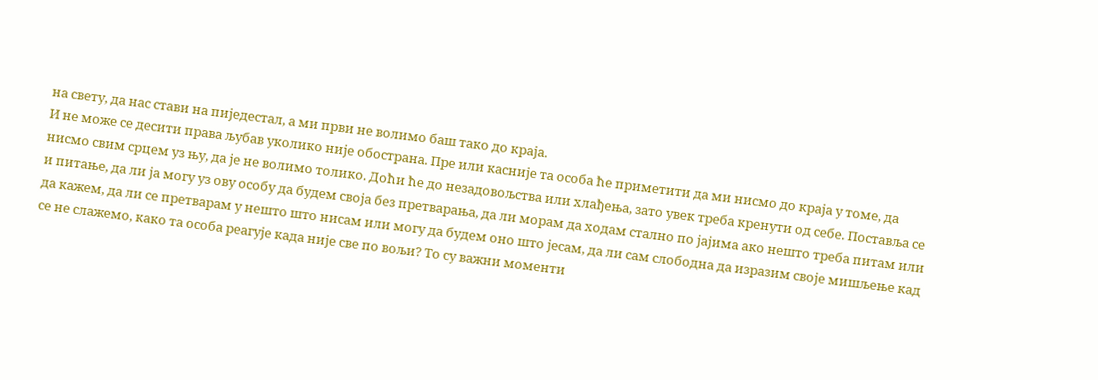на свету, да нас стави на пиједестал, а ми први не волимо баш тако до краја.
И не може се десити права љубав уколико није обострана. Пре или касније та особа ће приметити да ми нисмо до краја у томе, да нисмо свим срцем уз њу, да је не волимо толико. Доћи ће до незадовољства или хлађења, зато увек треба кренути од себе. Поставља се и питање, да ли ја могу уз ову особу да будем своја без претварања, да ли морам да ходам стално по јајима ако нешто треба питам или да кажем, да ли се претварам у нешто што нисам или могу да будем оно што јесам, да ли сам слободна да изразим своје мишљење кад се не слажемо, како та особа реагује када није све по вољи? То су важни моменти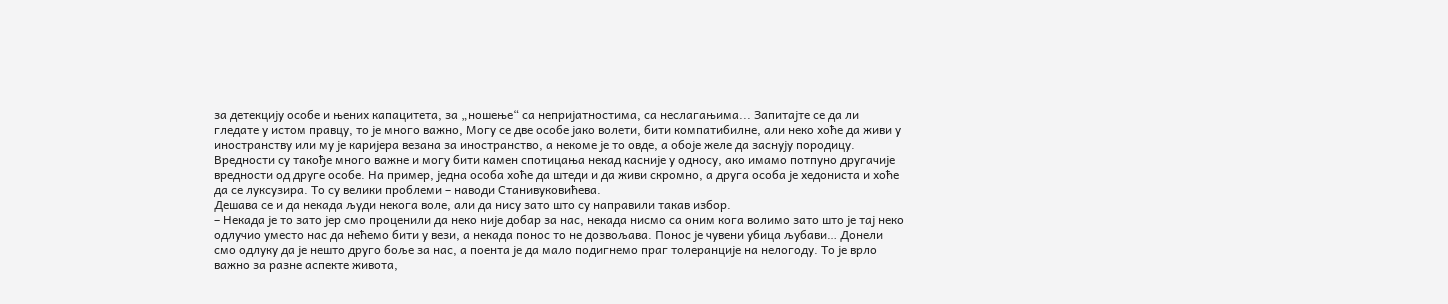за детекцију особе и њених капацитета, за „ношење“ са непријатностима, са неслагањима... Запитајте се да ли гледате у истом правцу, то је много важно, Могу се две особе јако волети, бити компатибилне, али неко хоће да живи у иностранству или му је каријера везана за иностранство, а некоме је то овде, а обоје желе да заснују породицу. Вредности су такође много важне и могу бити камен спотицања некад касније у односу, ако имамо потпуно другачије вредности од друге особе. На пример, једна особа хоће да штеди и да живи скромно, а друга особа је хедониста и хоће да се луксузира. То су велики проблеми – наводи Станивуковићева.
Дешава се и да некада људи некога воле, али да нису зато што су направили такав избор.
– Некада је то зато јер смо проценили да неко није добар за нас, некада нисмо са оним кога волимо зато што је тај неко одлучио уместо нас да нећемо бити у вези, а некада понос то не дозвољава. Понос је чувени убица љубави… Донели смо одлуку да је нешто друго боље за нас, а поента је да мало подигнемо праг толеранције на нелогоду. То је врло важно за разне аспекте живота,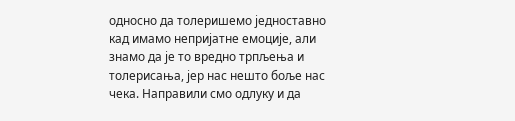односно да толеришемо једноставно кад имамо непријатне емоције, али знамо да је то вредно трпљења и толерисања, јер нас нешто боље нас чека. Направили смо одлуку и да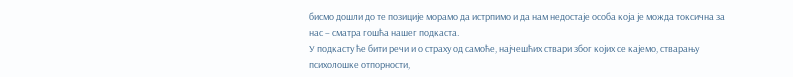бисмо дошли до те позиције морамо да истрпимо и да нам недостаје особа која је можда токсична за нас – сматра гошћа нашег подкаста.
У подкасту ће бити речи и о страху од самоће, најчешћих ствари због којих се кајемо, стварању психолошке отпорности,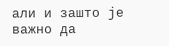али и зашто је важно да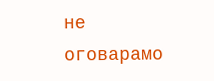не оговарамо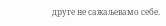друге не сажаљевамо себе.